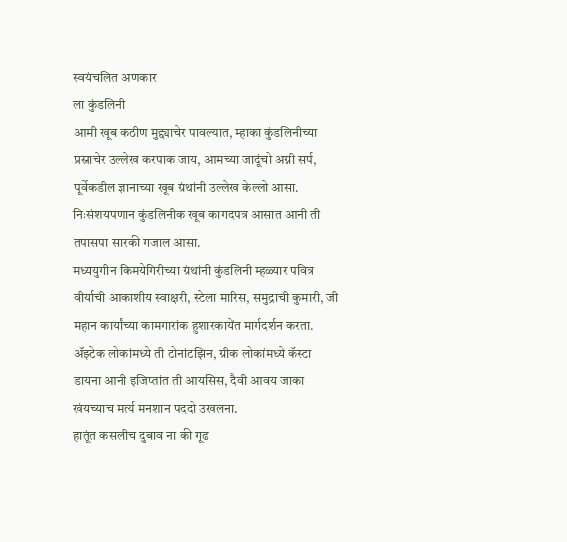स्वयंचलित अणकार
ला कुंडलिनी
आमी खूब कठीण मुद्द्याचेर पावल्यात, म्हाका कुंडलिनीच्या प्रस्नाचेर उल्लेख करपाक जाय, आमच्या जादूंचो अग्नी सर्प, पूर्वेकडील ज्ञानाच्या खूब ग्रंथांनी उल्लेख केल्लो आसा.
निःसंशयपणान कुंडलिनीक खूब कागदपत्र आसात आनी ती तपासपा सारकी गजाल आसा.
मध्ययुगीन किमयेगिरीच्या ग्रंथांनी कुंडलिनी म्हळ्यार पवित्र वीर्याची आकाशीय स्वाक्षरी, स्टेला मारिस, समुद्राची कुमारी, जी महान कार्यांच्या कामगारांक हुशारकायेंत मार्गदर्शन करता.
ॲझ्टेक लोकांमध्ये ती टोनांटझिन, ग्रीक लोकांमध्ये कॅस्टा डायना आनी इजिप्तांत ती आयसिस, दैवी आवय जाका खंयच्याच मर्त्य मनशान पददो उखलना.
हातूंत कसलीच दुबाव ना की गूढ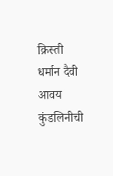क्रिस्ती धर्मान दैवी आवय कुंडलिनीची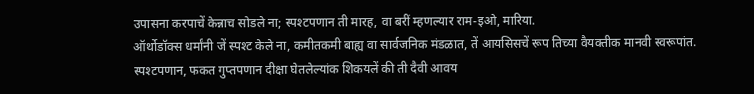उपासना करपाचें केन्नाच सोडले ना; स्पश्टपणान ती मारह, वा बरीं म्हणल्यार राम-इओ, मारिया.
ऑर्थोडॉक्स धर्मांनी जें स्पश्ट केले ना, कमीतकमी बाह्य वा सार्वजनिक मंडळात, तें आयसिसचें रूप तिच्या वैयक्तीक मानवी स्वरूपांत.
स्पश्टपणान, फकत गुप्तपणान दीक्षा घेतलेल्यांक शिकयलें की ती दैवी आवय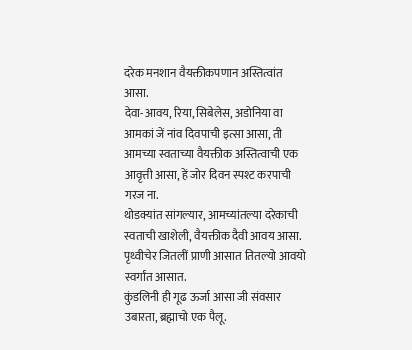दरेक मनशान वैयक्तीकपणान अस्तित्वांत आसा.
देवा-आवय, रिया, सिबेलेस, अडोनिया वा आमकां जें नांव दिवपाची इत्सा आसा, ती आमच्या स्वताच्या वैयक्तीक अस्तित्वाची एक आवृत्ती आसा, हें जोर दिवन स्पश्ट करपाची गरज ना.
थोडक्यांत सांगल्यार, आमच्यांतल्या दरेकाची स्वताची खाशेली, वैयक्तीक दैवी आवय आसा.
पृथ्वीचेर जितलीं प्राणी आसात तितल्यो आवयो स्वर्गांत आसात.
कुंडलिनी ही गूढ ऊर्जा आसा जी संवसार उबारता, ब्रह्माचो एक पैलू.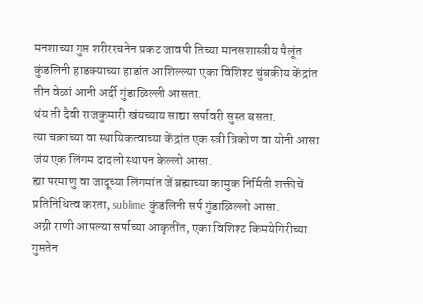मनशाच्या गुप्त शरीररचनेन प्रकट जावपी तिच्या मानसशास्त्रीय पैलूंत कुंडलिनी हाडक्याच्या हाडांत आशिल्ल्या एका विशिश्ट चुंबकीय केंद्रांत तीन वेळां आनी अर्दी गुंडाळिल्ली आसता.
थंय ती दैवी राजकुमारी खंयच्याय साद्या सर्पावरी सुस्त बसता.
त्या चक्राच्या वा स्थायिकत्वाच्या केंद्रांत एक स्त्री त्रिकोण वा योनी आसा जंय एक लिंगम दादलो स्थापन केल्लो आसा.
ह्या परमाणु वा जादूच्या लिंगमांत जें ब्रह्माच्या कामुक निर्मिती शक्तीचें प्रतिनिधित्व करता, sublime कुंडलिनी सर्प गुंडाळिल्लो आसा.
अग्नी राणी आपल्या सर्पाच्या आकृतींत, एका विशिश्ट किमयेगिरीच्या गुप्ततेन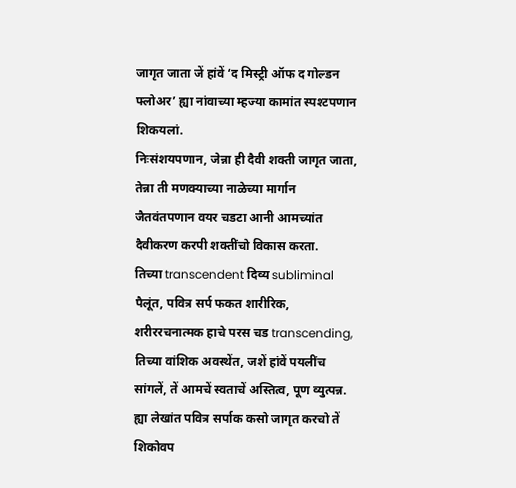जागृत जाता जें हांवें ‘द मिस्ट्री ऑफ द गोल्डन फ्लोअर’ ह्या नांवाच्या म्हज्या कामांत स्पश्टपणान शिकयलां.
निःसंशयपणान, जेन्ना ही दैवी शक्ती जागृत जाता, तेन्ना ती मणक्याच्या नाळेच्या मार्गान जैतवंतपणान वयर चडटा आनी आमच्यांत दैवीकरण करपी शक्तींचो विकास करता.
तिच्या transcendent दिव्य subliminal पैलूंत, पवित्र सर्प फकत शारीरिक, शरीररचनात्मक हाचे परस चड transcending, तिच्या वांशिक अवस्थेंत, जशें हांवें पयलींच सांगलें, तें आमचें स्वताचें अस्तित्व, पूण व्युत्पन्न.
ह्या लेखांत पवित्र सर्पाक कसो जागृत करचो तें शिकोवप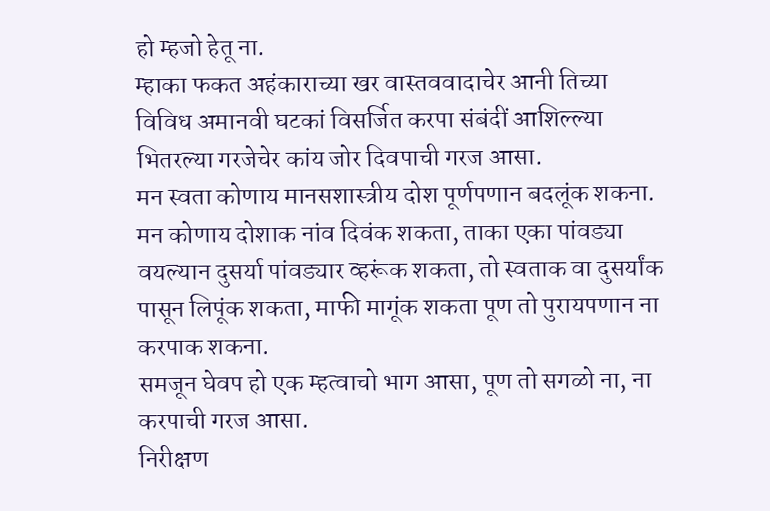हो म्हजो हेतू ना.
म्हाका फकत अहंकाराच्या खर वास्तववादाचेर आनी तिच्या विविध अमानवी घटकां विसर्जित करपा संबंदीं आशिल्ल्या भितरल्या गरजेचेर कांय जोर दिवपाची गरज आसा.
मन स्वता कोणाय मानसशास्त्रीय दोश पूर्णपणान बदलूंक शकना.
मन कोणाय दोशाक नांव दिवंक शकता, ताका एका पांवड्या वयल्यान दुसर्या पांवड्यार व्हरूंक शकता, तो स्वताक वा दुसर्यांक पासून लिपूंक शकता, माफी मागूंक शकता पूण तो पुरायपणान ना करपाक शकना.
समजून घेवप हो एक म्हत्वाचो भाग आसा, पूण तो सगळो ना, ना करपाची गरज आसा.
निरीक्षण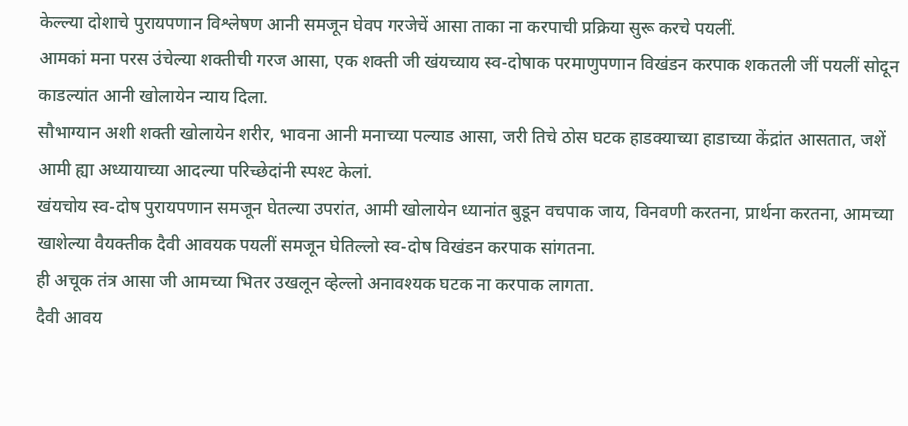केल्ल्या दोशाचे पुरायपणान विश्लेषण आनी समजून घेवप गरजेचें आसा ताका ना करपाची प्रक्रिया सुरू करचे पयलीं.
आमकां मना परस उंचेल्या शक्तीची गरज आसा, एक शक्ती जी खंयच्याय स्व-दोषाक परमाणुपणान विखंडन करपाक शकतली जीं पयलीं सोदून काडल्यांत आनी खोलायेन न्याय दिला.
सौभाग्यान अशी शक्ती खोलायेन शरीर, भावना आनी मनाच्या पल्याड आसा, जरी तिचे ठोस घटक हाडक्याच्या हाडाच्या केंद्रांत आसतात, जशें आमी ह्या अध्यायाच्या आदल्या परिच्छेदांनी स्पश्ट केलां.
खंयचोय स्व-दोष पुरायपणान समजून घेतल्या उपरांत, आमी खोलायेन ध्यानांत बुडून वचपाक जाय, विनवणी करतना, प्रार्थना करतना, आमच्या खाशेल्या वैयक्तीक दैवी आवयक पयलीं समजून घेतिल्लो स्व-दोष विखंडन करपाक सांगतना.
ही अचूक तंत्र आसा जी आमच्या भितर उखलून व्हेल्लो अनावश्यक घटक ना करपाक लागता.
दैवी आवय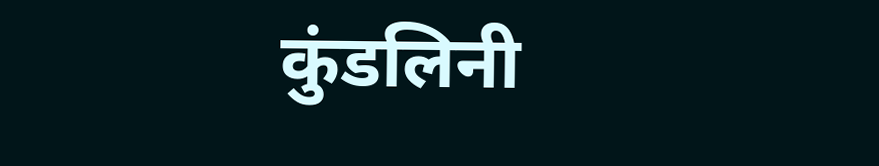कुंडलिनी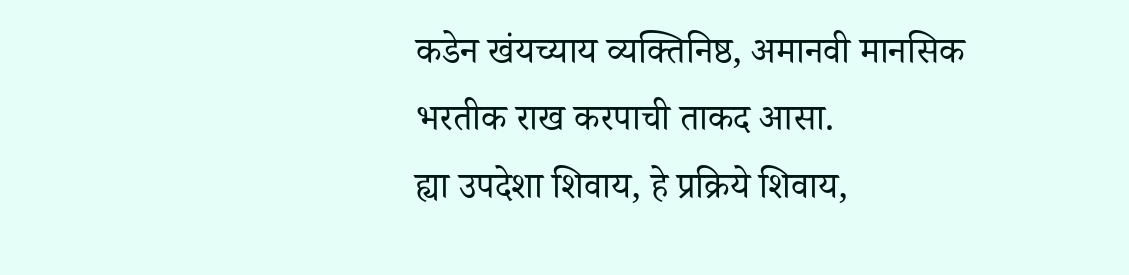कडेन खंयच्याय व्यक्तिनिष्ठ, अमानवी मानसिक भरतीक राख करपाची ताकद आसा.
ह्या उपदेशा शिवाय, हे प्रक्रिये शिवाय,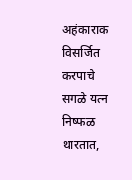अहंकाराक विसर्जित करपाचे सगळे यत्न निष्फळ थारतात,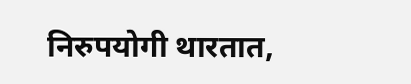निरुपयोगी थारतात,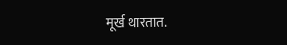मूर्ख थारतात.